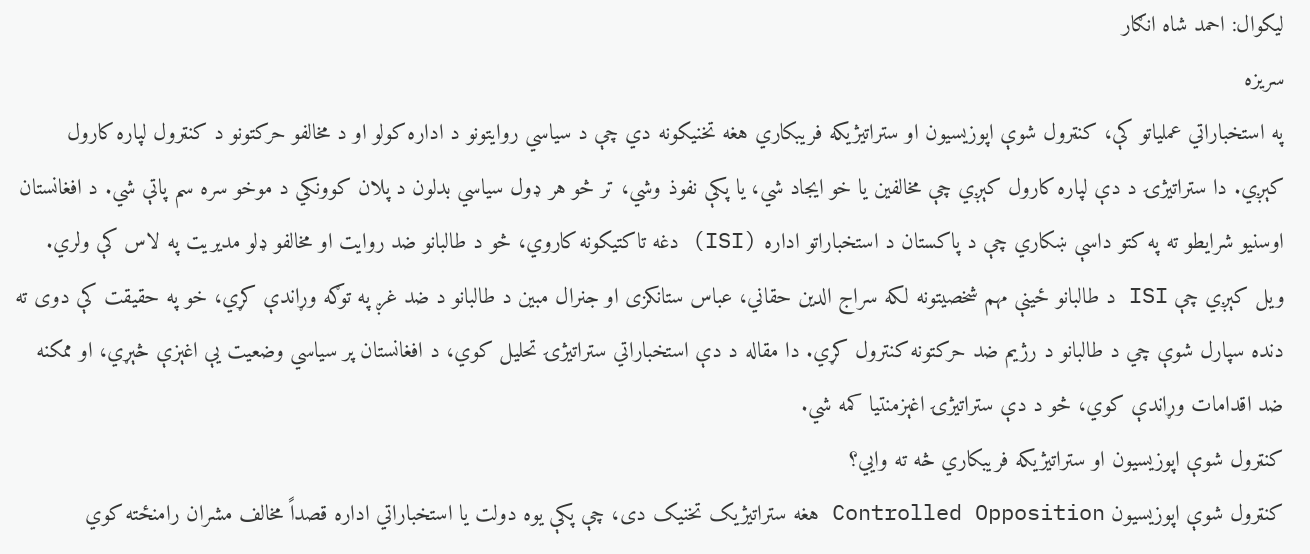لیکوال: احمد شاه انګار
سریزه
په استخباراتي عملیاتو کې، کنټرول شوې اپوزیسیون او ستراتیژیکه فریبکاري هغه تخنیکونه دي چې د سیاسي روایتونو د اداره کولو او د مخالفو حرکتونو د کنټرول لپاره کارول کېږي. دا ستراتیژۍ د دې لپاره کارول کېږي چې مخالفین یا خو ایجاد شي، یا پکې نفوذ وشي، تر څو هر ډول سیاسي بدلون د پلان کوونکي د موخو سره سم پاتې شي. د افغانستان اوسنیو شرایطو ته په کتو داسې ښکاري چې د پاکستان د استخباراتو اداره (ISI) دغه تاکتیکونه کاروي، څو د طالبانو ضد روایت او مخالفو ډلو مدیریت په لاس کې ولري.
ویل کېږي چې ISI د طالبانو ځینې مهم شخصیتونه لکه سراج الدین حقاني، عباس ستانکزی او جنرال مبین د طالبانو د ضد غږ په توګه وړاندې کړي، خو په حقیقت کې دوی ته دنده سپارل شوې چي د طالبانو د رژيم ضد حرکتونه کنترول کړي. دا مقاله د دې استخباراتي ستراتیژۍ تحلیل کوي، د افغانستان پر سیاسي وضعیت یې اغېزې څېړي، او ممکنه ضد اقدامات وړاندې کوي، څو د دې ستراتیژۍ اغېزمنتیا کمه شي.
کنټرول شوې اپوزیسیون او ستراتیژیکه فریبکاري څه ته وايي؟
کنټرول شوې اپوزیسیون Controlled Opposition هغه ستراتیژیک تخنیک دی، چې پکې یوه دولت یا استخباراتي اداره قصداً مخالف مشران رامنځته کوي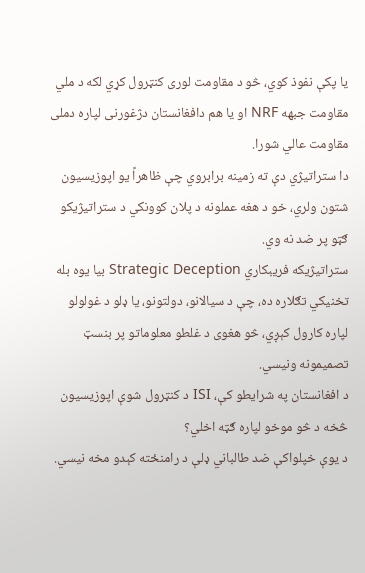یا پکې نفوذ کوي، څو د مقاومت لوری کنټرول کړي لکه د ملي مقاومت جبهه NRF او یا هم دافغانستان دژغورنی لپاره دملی مقاومت عالي شورا.
دا ستراتیژي دې ته زمینه برابروي چې ظاهراً یو اپوزیسیون شتون ولري، خو د هغه عملونه د پلان کوونکي د ستراتیژیکو ګټو پر ضد نه وي.
ستراتیژیکه فریبکاري Strategic Deception بیا یوه بله تخنیکي تګلاره ده، چې د سیالانو، دولتونو، یا ډلو د غولولو لپاره کارول کېږي، څو هغوی د غلطو معلوماتو پر بنسټ تصمیمونه ونیسي.
د افغانستان په شرایطو کې، ISI د کنټرول شوې اپوزیسیون څخه د څو موخو لپاره ګټه اخلي؟
د یوې خپلواکې ضد طالباني ډلې د رامنځته کېدو مخه نیسي.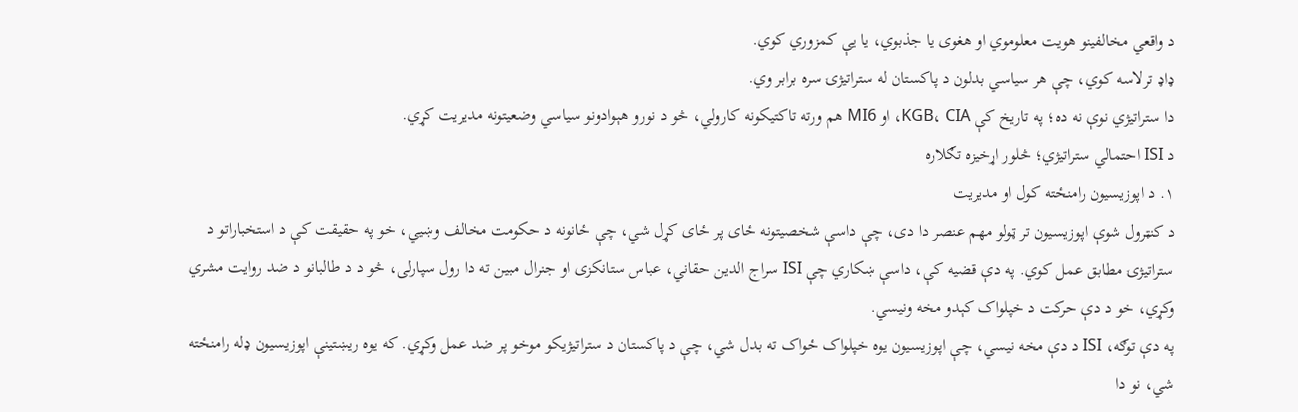د واقعي مخالفینو هویت معلوموي او هغوی یا جذبوي، یا یې کمزوري کوي.
ډاډ ترلاسه کوي، چې هر سیاسي بدلون د پاکستان له ستراتیژۍ سره برابر وي.
دا ستراتیژي نوې نه ده؛ په تاریخ کې KGB، CIA، او MI6 هم ورته تاکتیکونه کارولي، څو د نورو هېوادونو سیاسي وضعیتونه مدیریت کړي.
د ISI احتمالي ستراتیژي؛ څلور اړخیزه تګلاره
۱. د اپوزیسیون رامنځته کول او مدیریت
د کنټرول شوې اپوزیسیون تر ټولو مهم عنصر دا دی، چې داسې شخصیتونه ځای پر ځای کړل شي، چې ځانونه د حکومت مخالف وښيي، خو په حقیقت کې د استخباراتو د ستراتیژۍ مطابق عمل کوي. په دې قضیه کې، داسې ښکاري چې ISI سراج الدین حقاني، عباس ستانکزی او جنرال مبین ته دا رول سپارلی، څو د د طالبانو د ضد روایت مشري وکړي، خو د دې حرکت د خپلواک کېدو مخه ونیسي.
په دې توګه، ISI د دې مخه نیسي، چې اپوزیسیون یوه خپلواک ځواک ته بدل شي، چې د پاکستان د ستراتیژیکو موخو پر ضد عمل وکړي. که یوه ریښتینې اپوزیسیون ډله رامنځته شي، نو دا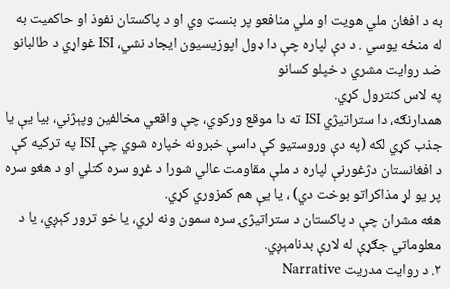به د افغان ملي هویت او ملي منافعو پر بنسټ وي او د پاکستان نفوذ او حاکمیت به له منځه یوسي . د دې لپاره چې دا ډول اپوزیسیون ایجاد نشي، ISI غواړي د طالبانو ضد روایت مشري د خپلو کسانو
په لاس کنترول کړي.
همدارنګه، دا ستراتیژي ISI ته دا موقع ورکوي، چې واقعي مخالفین وپېژني، بیا یې یا جذب کړي لکه (په دې وروستیو کې داسې خبرونه خپاره شوي چې ISI په ترکیه کې د افغانستان دژغورنې لپاره د ملې مقاومت عالي شورا د غړو سره کتلي او د هغو سره پر یو لړ مذاکراتو بوخت دي) ، یا یې هم کمزوري کړي.
هغه مشران چې د پاکستان د ستراتیژۍ سره سمون ونه لري، یا خو ترور کېږي، یا د معلوماتي جګړې له لارې بدنامېږي.
۲. د روایت مدریت Narrative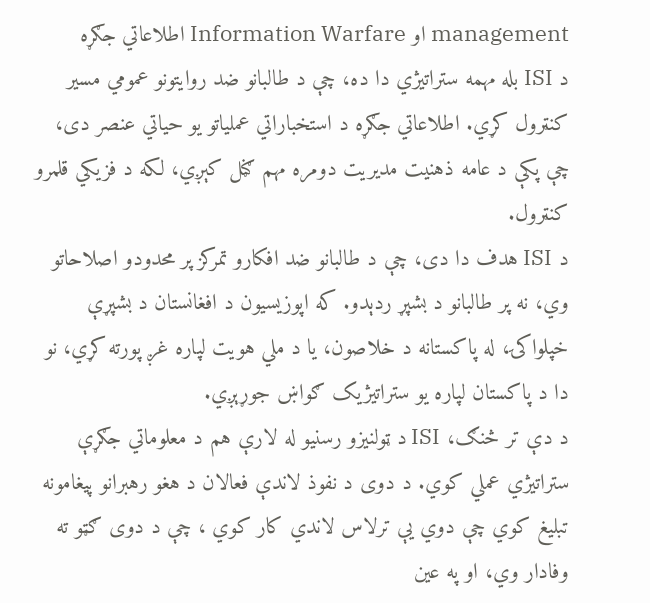management او Information Warfare اطلاعاتي جګړه
د ISI بله مهمه ستراتیژي دا ده، چې د طالبانو ضد روایتونو عمومي مسیر کنټرول کړي. اطلاعاتي جګړه د استخباراتي عملیاتو یو حیاتي عنصر دی، چې پکې د عامه ذهنیت مدیریت دومره مهم ګڼل کېږي، لکه د فزیکي قلمرو کنټرول.
د ISI هدف دا دی، چې د طالبانو ضد افکارو تمرکز پر محدودو اصلاحاتو وي، نه پر طالبانو د بشپړ ردېدو. که اپوزیسیون د افغانستان د بشپړې خپلواکۍ، له پاکستانه د خلاصون، یا د ملي هویت لپاره غږ پورته کړي، نو دا د پاکستان لپاره یو ستراتیژیک ګواښ جوړېږي.
د دې تر څنګ، ISI د ټولنیزو رسنیو له لارې هم د معلوماتي جګړې ستراتیژي عملي کوي. د دوی د نفوذ لاندې فعالان د هغو رهبرانو پیغامونه تبلیغ کوي چې دوي يې ترلاس لاندي کار کوي ، چې د دوی ګټو ته وفادار وي، او په عین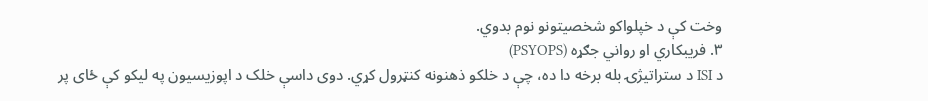وخت کې د خپلواکو شخصیتونو نوم بدوي.
۳. فریبکاري او رواني جګړه (PSYOPS)
د ISI د ستراتیژۍ بله برخه دا ده، چې د خلکو ذهنونه کنټرول کړي. دوی داسې خلک د اپوزیسیون په لیکو کې ځای پر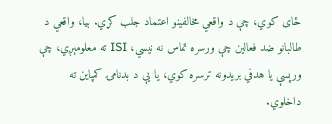ځای کوي، چې د واقعي مخالفینو اعتماد جلب کړي. بیا، واقعي د طالبانو ضد فعالین چې ورسره تماس نه نیسي، ISI ته معلومېږي، چې ورپسې یا هدفي بریدونه ترسره کوي، یا یې د بدنامۍ کمپاین ته داخلوي.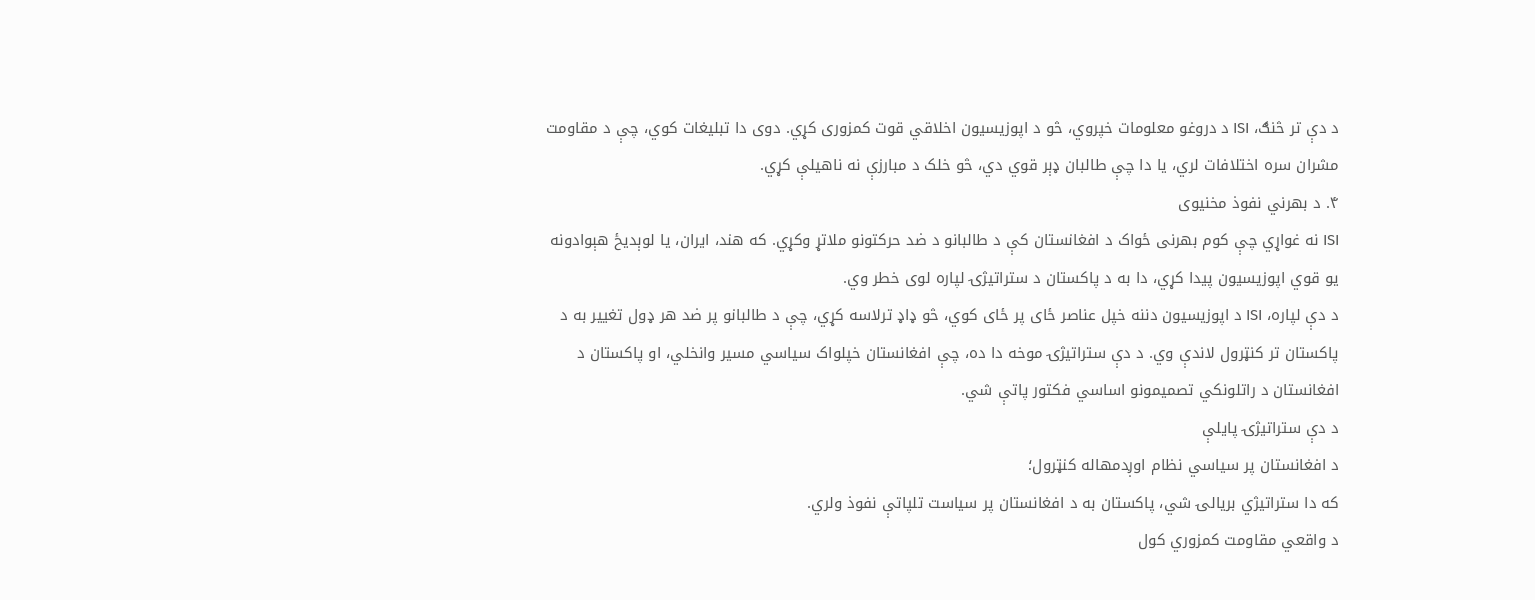د دې تر څنګ، ISI د دروغو معلومات خپروي، څو د اپوزیسیون اخلاقي قوت کمزوری کړي. دوی دا تبلیغات کوي، چې د مقاومت مشران سره اختلافات لري، یا دا چې طالبان ډېر قوي دي، څو خلک د مبارزې نه ناهیلې کړي.
۴. د بهرني نفوذ مخنیوی
ISI نه غواړي چې کوم بهرنی ځواک د افغانستان کې د طالبانو د ضد حرکتونو ملاتړ وکړي. که هند، ایران، یا لوېدیځ هېوادونه یو قوي اپوزیسیون پیدا کړي، دا به د پاکستان د ستراتیژۍ لپاره لوی خطر وي.
د دې لپاره، ISI د اپوزیسیون دننه خپل عناصر ځای پر ځای کوي، څو ډاډ ترلاسه کړي، چې د طالبانو پر ضد هر ډول تغییر به د پاکستان تر کنټرول لاندې وي. د دې ستراتیژۍ موخه دا ده، چې افغانستان خپلواک سیاسي مسیر وانخلي، او پاکستان د افغانستان د راتلونکي تصمیمونو اساسي فکتور پاتې شي.
د دې ستراتیژۍ پایلې
د افغانستان پر سیاسي نظام اوږدمهاله کنټرول؛
که دا ستراتیژي بریالۍ شي، پاکستان به د افغانستان پر سیاست تلپاتې نفوذ ولري.
د واقعي مقاومت کمزوري کول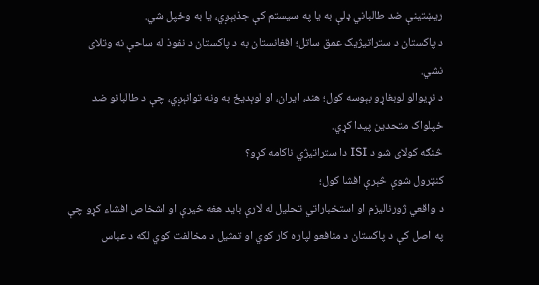ریښتینې ضد طالباني ډلې به یا په سیستم کې جذبېږي، یا به وځپل شي.
د پاکستان د ستراتیژیک عمق ساتل؛ افغانستان به د پاکستان د نفوذ له ساحې نه وتلای نشي.
د نړیوالو لوبغاړو بېوسه کول؛ هند، ایران، او لوېدیځ به ونه توانېږي، چې د طالبانو ضد خپلواک متحدین پیدا کړي.
څنګه کولای شو د ISI دا ستراتيژي ناکامه کړو؟
کنټرول شوې څېرې افشا کول؛
د واقعي ژورنالیزم او استخباراتي تحلیل له لارې باید هغه څیرې او اشخاص افشاء کړو چې په اصل کې د پاکستان د منافعو لپاره کار کوي او تمثیل د مخالفت کوي لکه د عباس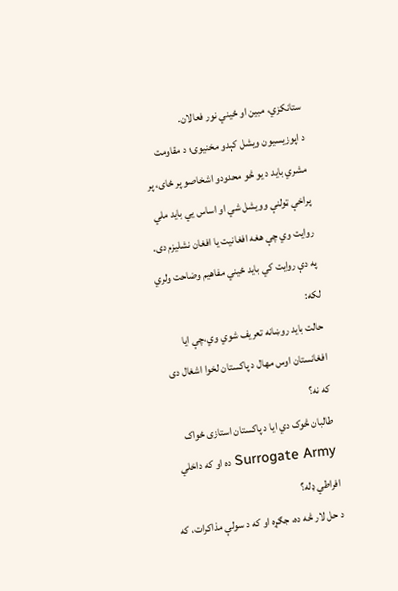ستانکزي، مبین او ځیني نور فعالان.
د اپوزیسیون ویشل کېدو مخنیوی؛ د مقاومت مشري باید د یو څو محدودو اشخاصو پر ځای، پر پراخې ټولنې وویشل شي او اساس يي باید ملي روایت وي چې هغه افغانیت یا افغان نشلیزم دی. په دې روایت کي باید ځیني مفاهیم وضاحت ولري لکه:
حالت باید روښانه تعریف شوي وي،چې ایا افغانستان اوس مهال د پاکستان لخوا اشغال دی که نه؟
طالبان څوک دي ایا د پاکستان استازی ځواک Surrogate Army ده او که داخلي افراطي ډله؟
د حل لار څه ده، جګړه او که د سولې مذاکرات، که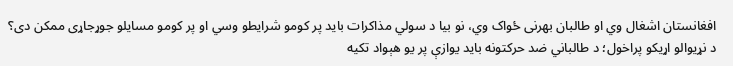افغانستان اشغال وي او طالبان بهرنی ځواک وي، نو بیا د سولي مذاکرات باید پر کومو شرایطو وسي او پر کومو مسایلو جوړجاړی ممکن دی؟
د نړیوالو اړیکو پراخول؛ د طالباني ضد حرکتونه باید یوازې پر یو هېواد تکیه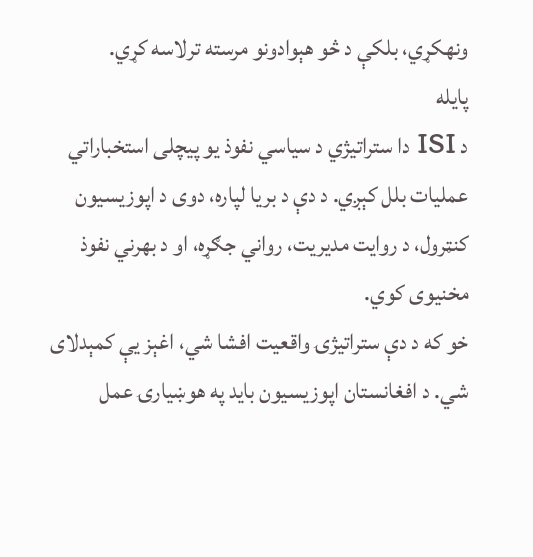ونهکړي، بلکې د څو هېوادونو مرسته ترلاسه کړي.
پایله
د ISI دا ستراتیژي د سیاسي نفوذ یو پیچلی استخباراتي عملیات بلل کېږي. د دې د بریا لپاره، دوی د اپوزیسیون کنټرول، د روایت مدیریت، رواني جګړه، او د بهرني نفوذ مخنیوی کوي.
خو که د دې ستراتیژۍ واقعیت افشا شي، اغېز یې کمېدلای شي. د افغانستان اپوزیسیون باید په هوښیارۍ عمل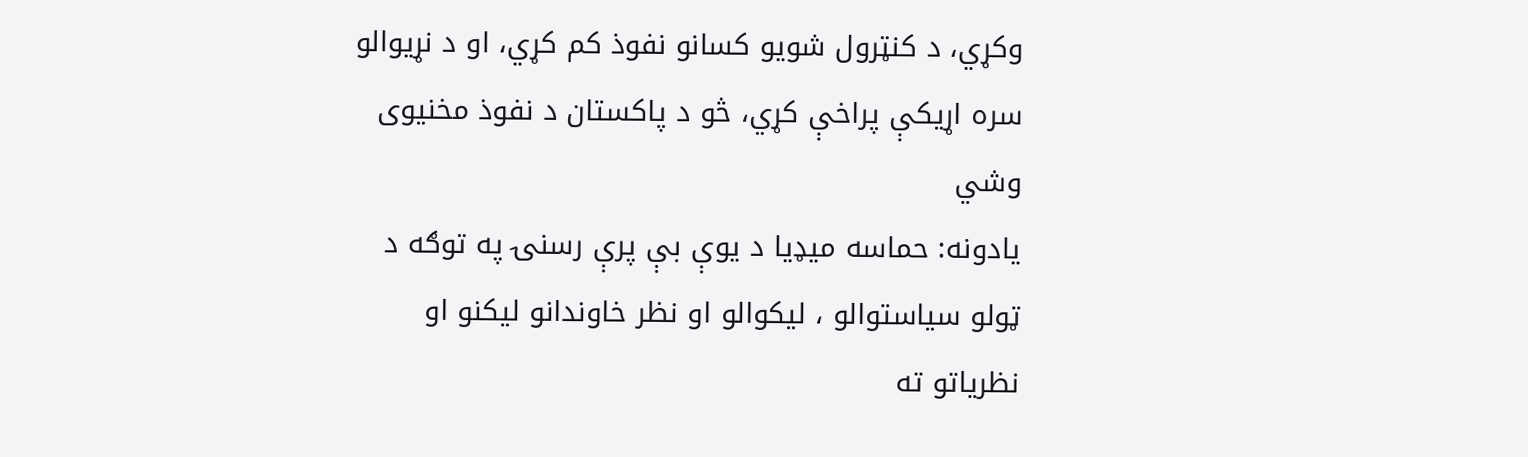وکړي، د کنټرول شویو کسانو نفوذ کم کړي، او د نړیوالو سره اړیکې پراخې کړي، څو د پاکستان د نفوذ مخنیوی وشي
یادونه: حماسه میډیا د یوې بې پرې رسنۍ په توګه د ټولو سیاستوالو ، لیکوالو او نظر خاوندانو لیکنو او نظریاتو ته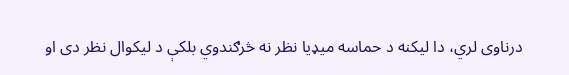درناوی لري، دا لیکنه د حماسه میډیا نظر نه څرګندوي بلکې د لیکوال نظر دی او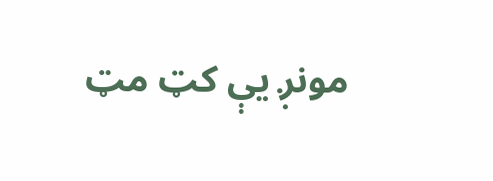مونږ یې کټ مټ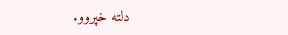دلته خپروو.